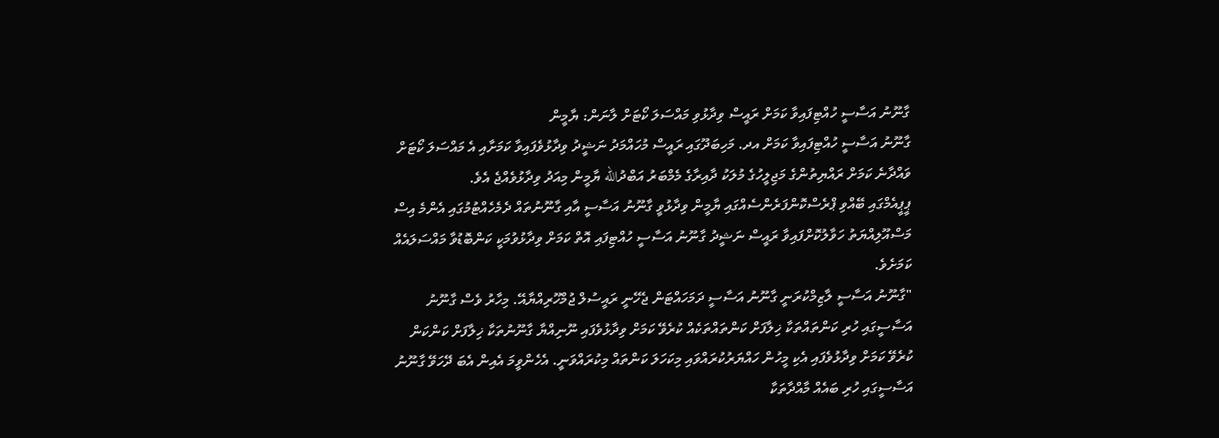ގާނޫނު އަސާސީ ހުއްޓިފައިވާ ކަމަށް ރައީސް ވިދާޅުވި މައްސަލަ ކޯޓަށް ލާނަން: ޔާމީން
ގާނޫނު އަސާސީ ހުއްޓިފައިވާ ކަމަށް އދ. މަހިބަދޫގައި ރައީސް މުހައްމަދު ނަޝީދު ވިދާޅުވެފައިވާ ކަމަށާއި އެ މައްސަލަ ކޯޓަށް ވައްދާނެ ކަމަށް ރައްޔިތުންގެ މަޖިލީހުގެ މުލަކު ދާއިރާގެ މެމްބަރު އަބްދުالله ޔާމީން މިއަދު ވިދާޅުވެއްޖެ އެވެ.
ޕީޕީއެމްގައި ބޭއްވި ޕްރެސްކޮންފަރެންސެއްގައި ޔާމީން ވިދާޅުވީ ގާނޫނު އަސާސީ އާއި ގާނޫނުތައް ދެމެހެއްޓުމުގައި އެންމެ އިސް މަސްއޫލިއްޔަތު ހަވާލުކޮށްފައިވާ ރައީސް ނަޝީދު ގާނޫނު އަސާސީ ހުއްޓިފައި އޮތް ކަމަށް ވިދާޅުވުމަކީ ކަންބޮޑުވާ މައްސަލައެއް ކަމަށެވެ.
"ގާނޫނު އަސާސީ ލާޒިމްކުރަނީ ގާނޫނު އަސާސީ ދަމަހައްޓަން ޖެހޭނީ ރައީސުލް ޖުމްހޫރިއްޔާއޭ. މިހާރު ވެސް ގާނޫނު އަސާސީގައި ހުރި ކަންތައްތަކާ ޚިލާފަށް ކަންތައްތަކެއް ކުރެވޭ ކަމަށް ވިދާޅުވެފައި ނޫނިއްޔާ ގާނޫނުތަކާ ޚިލާފަށް ކަންކަން ކުރެވޭ ކަމަށް ވިދާޅުވެފައި އެކި މީހުން ހައްޔަރުކުރައްވައި މިކަހަލަ ކަންތައް މިކުރައްވަނީ. އެހެންވީމަ އެއިން އެބަ ދޭހަވޭ ގާނޫނު އަސާސީގައި ހުރި ބައެއް މާއްދާތަކާ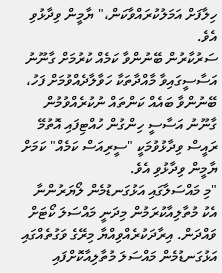ހިލާފަށް އަމަލުކުރައްވާކަން،" ޔާމީން ވިދާޅުވި އެވެ.
ސަރުކާރުން ބޭނުންވާ ކަމެއް ކުރުމަށް ގާނޫނު އަސާސީގައިވާ މާއްދާތަކާ ހަވާލާދެއްވުމަށް ފަހު، ބޭނުންވާ ބައެއް ކަންތައް ނުކުރެއްވުމުން ގާނޫނު އަސާސީ ހިންގުން ހުއްޓިފައި އޮތުމޭ ރައީސް ވިދާޅުވުމަކީ "ސީރިއަސް ކަމެއް" ކަމަށް ޔާމީން ވިދާޅުވި އެވެ.
"މި މައްސަލާގައި އަޅުގަނޑުމެން ލޯޔަރުންނާ އެކު މުތާލިއާކުރަމުން މިދަނީ މައްސަލަ ކޯޓަށް ވައްދަން. އިރާދަކުރެއްވިއްޔާ މިރޭގެ ވަގުތެއްގައި އަޅުގަނޑުމެން މައްސަލަ މުތާލިއާކޮށްފައި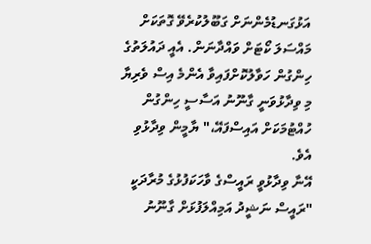އަޅުގަނޑުމެންނަށް ގަބޫލުކުރެވޭ ގޮތަކަށް މައްސަލަ ކޯޓަށް ވައްދާނަން. އެއީ ދައުލަތުގެ ހިންގުން ހަވާލުކޮށްފައިވާ އެންމެ އިސް ވެރިޔާ މި ވިދާޅުވަނީ ގާނޫނު އަސާސީ ހިންގުން ހުއްޓުމަކަށް އައިސްފައޭ،" ޔާމީން ވިދާޅުވި އެވެ.
އޭނާ ވިދާޅުވީ ރައީސްގެ ވާހަކަފުޅުގެ މުރާދަކީ "ރައީސް ނަޝީދު އަމިއްލަފުޅަށް ގާނޫނު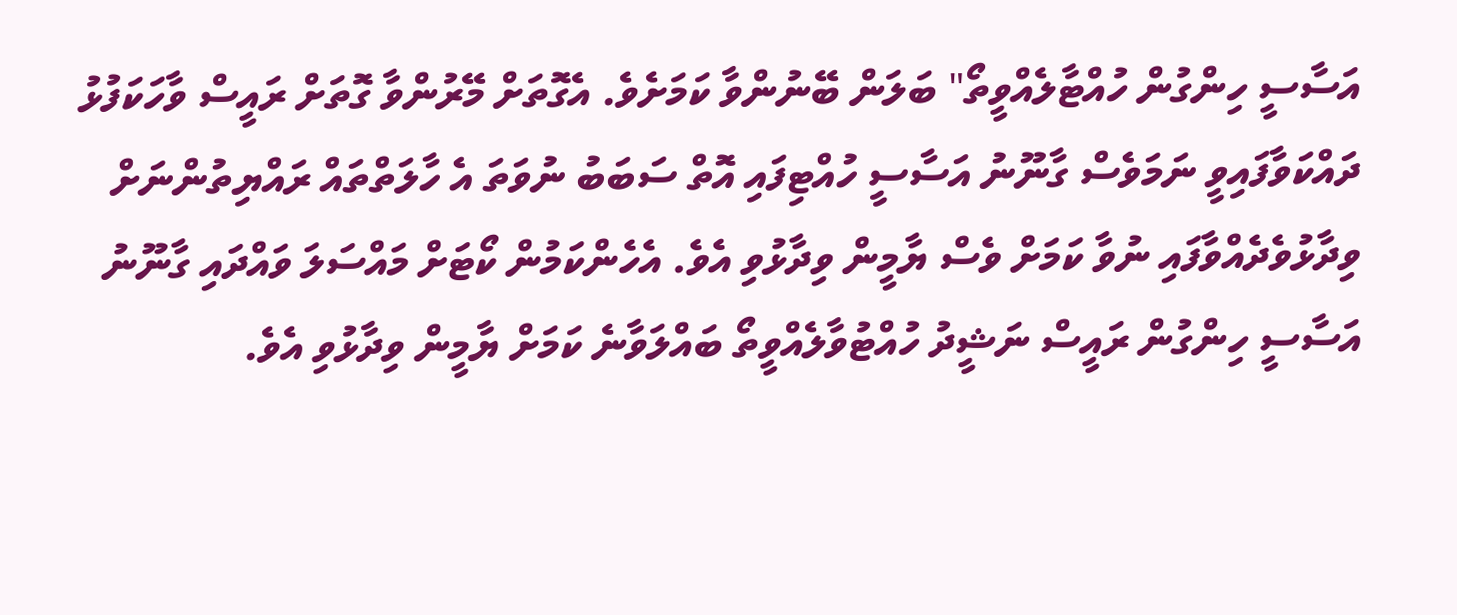އަސާސީ ހިންގުން ހުއްޓާލެއްވީތޯ" ބަލަން ބޭނުންވާ ކަމަށެވެ. އެގޮތަށް މޭރުންވާ ގޮތަށް ރައީސް ވާހަކަފުޅު ދައްކަވާފައިވީ ނަމަވެސް ގާނޫނު އަސާސީ ހުއްޓިފައި އޮތް ސަބަބު ނުވަތަ އެ ހާލަތްތައް ރައްޔިތުންނަށް ވިދާޅުވެދެއްވާފައި ނުވާ ކަމަށް ވެސް ޔާމީން ވިދާޅުވި އެވެ. އެހެންކަމުން ކޯޓަށް މައްސަލަ ވައްދައި ގާނޫނު އަސާސީ ހިންގުން ރައީސް ނަޝީދު ހުއްޓުވާލެއްވީތޯ ބައްލަވާނެ ކަމަށް ޔާމީން ވިދާޅުވި އެވެ.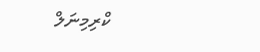ކްރިމިނަލް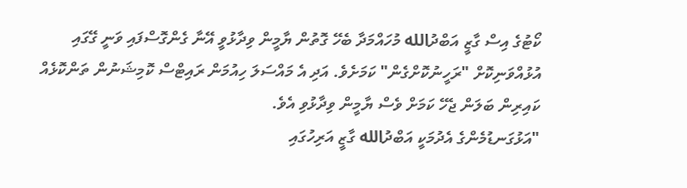ކޯޓުގެ އިސް ގާޒީ އަބްދުالله މުހައްމަދާ ބެހޭ ގޮތުން ޔާމީން ވިދާޅުވީ އޭނާ ގެންގޮސްފައި ވަނީ ގޭގައި އުޅުއްވަނިކޮށް "ރަހީނުކޮށްގެން" ކަމަށެވެ. އަދި އެ މައްސަލަ ހިއުމަން ރައިޓްސް ކޮމިޝަނުން ތަންކޮޅެއް ކައިރިން ބަލަން ޖެހޭ ކަމަށް ވެސް ޔާމީން ވިދާޅުވި އެވެ.
"އަޅުގަނޑުމެންގެ އެދުމަކީ އަބްދުالله ގާޒީ އަރިހުގައި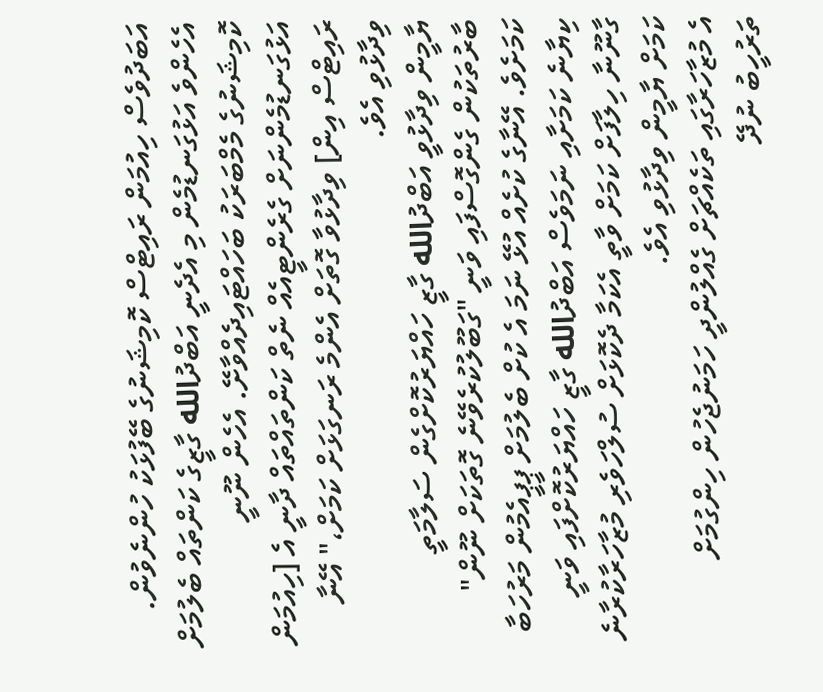އަބަދުވެސް ހިއުމަން ރައިޓްސް ކޮމިޝަނުގެ ބޭފުޅަކު ހުންނެވުން. އެހެންވެ އަޅުގަނޑުމެން މި އެދެނީ އަބްދުالله ގާޒީގެ ކަންތައް ބެލުމަށް ކޮމިޝަނުގެ މެމްބަރަކު ބަހައްޓައިދެއްވާށޭ. އެހެން ނޫނީ އަޅުގަނޑުމެންނަށް ގެރެންޓީއެއް ނެތް ކަންތައްތައް ދާނީ އެ [ހިއުމަން ރައިޓްސް އިން] ވިދާޅުވާ ގޮތަށް އެންމެ ރަނގަޅަށް ކަމަށް،" އޭނާ ވިދާޅުވި އެވެ.
ޔާމީން ވިދާޅުވީ އަބްދުالله ގާޒީ ހައްޔަރުކޮށްގެން ސަލާމަތީ ބާރުތަކުން ގެންގޮސްފައި ވަނީ "ގަބޫލުކުރެވޭނެ ގޮތަކަށް ނޫން" ކަމަށެވެ. އޭނާގެ ކުށެއް އުޅޭ ނަމަ އެ ކުށް ބެލުމަށް ޕީޕީއެމުން މަރުހަބާ ކިޔާނެ ކަމަށާއި ނަމަވެސް އަބްދުالله ގާޒީ ހައްޔަރުކޮށްފައި ވަނީ ގާނޫނާ ހިލާފަށް ކަމަށް ވާތީ އެކަމާ ދެކޮޅަށް ސުލްހަވެރި މުޒާހަރާކުރާނެ ކަމަށް ޔާމީން ވިދާޅުވި އެވެ.
އެ މުޒާހަރާގައި ތަކެއްޗަށް ގެއްލުންދީ ހަމަނުޖެހުން ހިންގުމަށް ތަރުހީބު ނުދޭ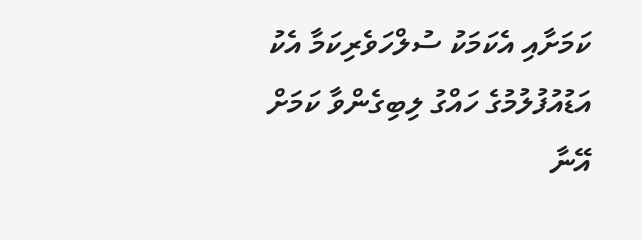ކަމަށާއި އެކަމަކު ސުލްހަވެރިކަމާ އެކު އަޑުއުފުލުމުގެ ހައްގު ލިބިގެންވާ ކަމަށް އޭނާ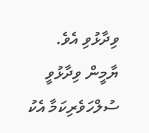ވިދާޅުވި އެވެ.
ޔާމީން ވިދާޅުވީ ސުލްހަވެރިކަމާ އެކު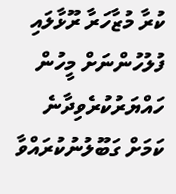ކުރާ މުޒާހަރާ ރޫޅާލައި ފުލުހުންނަށް މީހުން ހައްޔަރުކުރެވިދާނެ ކަމަށް ގަބޫލުނުކުރައްވާ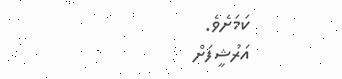ކަމަށެވެ.
އަރުޝީފަށް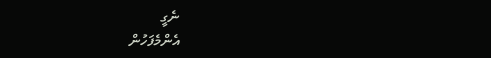ނެގީ
އެންމެފަހުން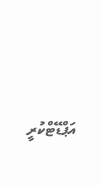އަޕްޑޭޓްކުރީ